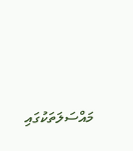މައްސަލަތަކުގައި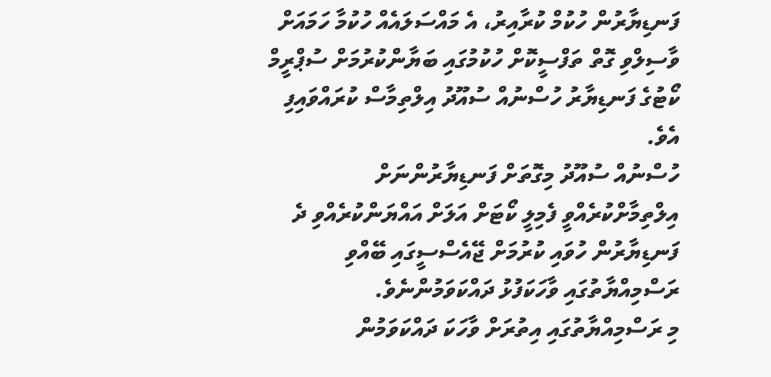ފަނޑިޔާރުން ހުކުމް ކުރާއިރު، އެ މައްސަލައެއް ހުކުމާ ހަމައަށް ވާސިލްވި ގޮތް ތަފްސީކޮށް ހުކުމުގައި ބަޔާންކުރުމަށް ސުޕްރީމް ކޯޓުގެ ފަނޑިޔާރު ހުސްނުއް ސުއޫދު އިލްތިމާސް ކުރައްވައިފި އެވެ.
ހުސްނުއް ސުއޫދު މިގޮތަށް ފަނޑިޔާރުންނަށް އިލްތިމާށްކުރެއްވީ ފެމިލީ ކޯޓަށް އަލަށް އައްޔަންކުރެއްވި ދެ ފަނޑިޔާރުން ހުވައި ކުރުމަށް ޖޭއެސްސީގައި ބޭއްވި ރަސްމިއްޔާތުގައި ވާހަކަފުޅު ދައްކަވަމުންނެވެ.
މި ރަސްމިއްޔާތުގައި އިތުރަށް ވާހަކަ ދައްކަވަމުން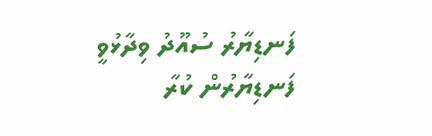ފަނޑިޔާރު ސުއޫދު ވިދާޅުވީ ފަނޑިޔާރުން ކުރާ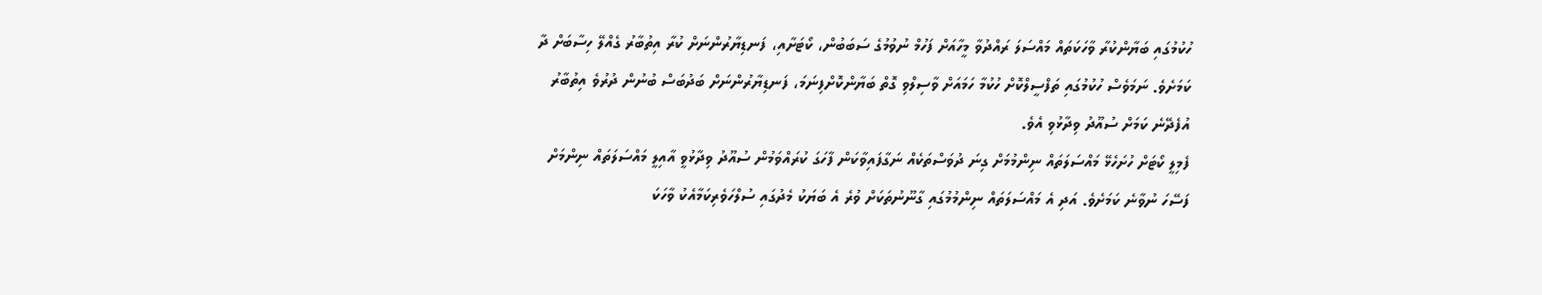ހުކުމުގައި ބަޔާންކުރާ ވާހަކަތައް މައްސަލަ ރައްދުވާ މީހާއަށް ފަހުމް ނުވުމުގެ ސަބަބުން، ކޯޓަށާއި، ފަނޑިޔާރުންނަށް ކުރާ އިތުބާރު ގެއްލޭ ހިސާބަށް ދާ ކަމަށެވެ. ނަމަވެސް ހުކުމުގައި ތަފްސީލްކޮށް ހުކުމާ ހަމައަށް ވާސިލްވި ގޮތް ބަޔާންކޮށްފިނަމަ، ފަނޑިޔާރުންނަށް ބަދުބަސް ބުނުން ދުރުވެ އިތުބާރު އުފެދޭނެ ކަމަށް ސުއޫދު ވިދާޅުވި އެވެ.
ފެމިލީ ކޯޓަށް ހުށަހެޅޭ މައްސަލަތައް ނިންމުމަށް ގިނަ ދުވަސްތަކެއް ނަގާފައިވާކަން ފާހަގަ ކުރައްވަމުން ސުއޫދު ވިދާޅުވީ އާއިލީ މައްސަލަތައް ނިންމަށް ފަސޭހަ ނުވާނެ ކަމަށެވެ. އަދި އެ މައްސަލަތައް ނިންމުމުގައި ގާނޫނުތަކަށް ވުރެ އެ ބަޔަކު މެދުގައި ސުލްހަވެރިކަމާއެކު ވާހަކަ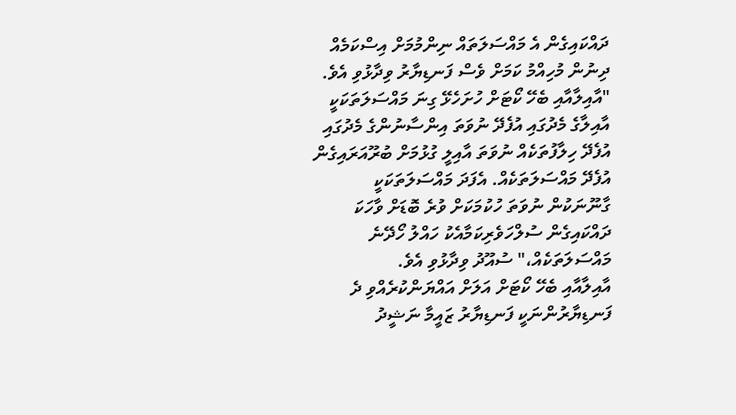ދައްކައިގެން އެ މައްސަލަތައް ނިންމުމަށް އިސްކަމެއް ދިނުން މުހިއްމު ކަމަށް ވެސް ފަނޑިޔާރު ވިދާޅުވި އެވެ.
"އާއިލާއާއި ބެހޭ ކޯޓަށް ހުށަހެޅޭ ގިނަ މައްސަލަތަކަކީ އާއިލާގެ މެދުގައި އުފެދޭ ނުވަތަ އިންސާނުންގެ މެދުގައި އުފެދޭ ހިލާފުތަކެއް ނުވަތަ އާއިލީ ގުޅުމަށް ބުރޫއަރައިގެން އުފެދޭ މައްސަލަތަކެއް. އެފަދަ މައްސަލަތަކަކީ ގާނޫނަކުން ނުވަތަ ހުކުމަކަށް ވުރެ ބޮޑަށް ވާހަކަ ދައްކައިގެން ސުލްހަވެރިކަމާއެކު ހައްލު ހޯދޭނެ މައްސަލަތަކެއް،" ސުއޫދު ވިދާޅުވި އެވެ.
އާއިލާއާއި ބެހޭ ކޯޓަށް އަލަށް އައްޔަންކުރެއްވި ދެ ފަނޑިޔާރުންނަކީ ފަނޑިޔާރު ޒައީމާ ނަޝީދު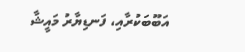އަބޫބަކުރާއި، ފަނޑިޔާރު މައީޝާ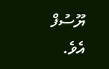ޔޫސުފް އެވެ.